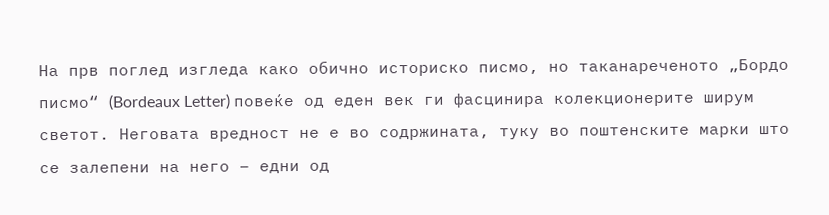На прв поглед изгледа како обично историско писмо, но таканареченото „Бордо писмо“ (Bordeaux Letter) повеќе од еден век ги фасцинира колекционерите ширум светот. Неговата вредност не е во содржината, туку во поштенските марки што се залепени на него – едни од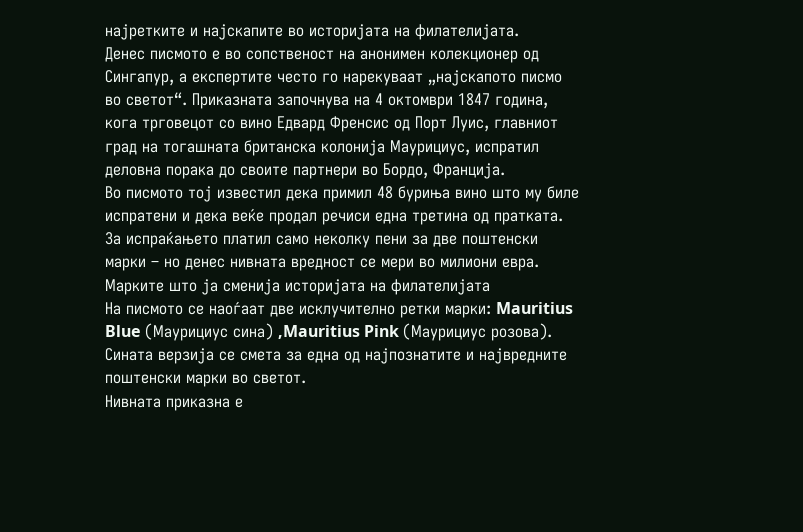најретките и најскапите во историјата на филателијата.
Денес писмото е во сопственост на анонимен колекционер од Сингапур, а експертите често го нарекуваат „најскапото писмо во светот“. Приказната започнува на 4 октомври 1847 година, кога трговецот со вино Едвард Френсис од Порт Луис, главниот град на тогашната британска колонија Маурициус, испратил деловна порака до своите партнери во Бордо, Франција.
Во писмото тој известил дека примил 48 буриња вино што му биле испратени и дека веќе продал речиси една третина од пратката. За испраќањето платил само неколку пени за две поштенски марки – но денес нивната вредност се мери во милиони евра.
Марките што ја сменија историјата на филателијата
На писмото се наоѓаат две исклучително ретки марки: Mauritius Blue (Маурициус сина) ,Mauritius Pink (Маурициус розова). Сината верзија се смета за една од најпознатите и највредните поштенски марки во светот.
Нивната приказна е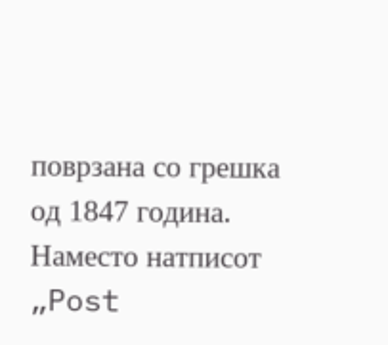поврзана со грешка од 1847 година. Наместо натписот „Post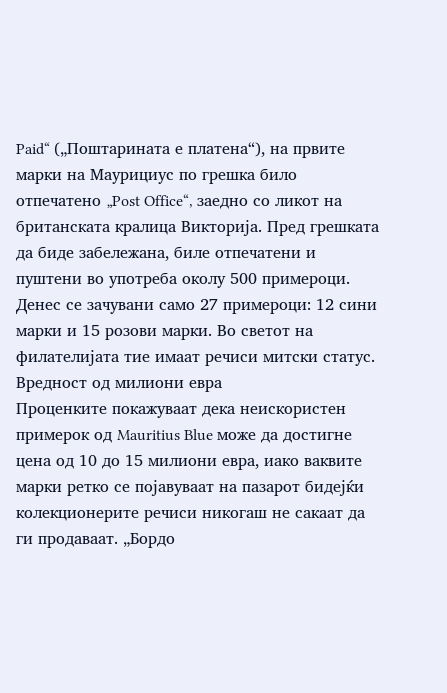Paid“ („Поштарината е платена“), на првите марки на Маурициус по грешка било отпечатено „Post Office“, заедно со ликот на британската кралица Викторија. Пред грешката да биде забележана, биле отпечатени и пуштени во употреба околу 500 примероци.
Денес се зачувани само 27 примероци: 12 сини марки и 15 розови марки. Во светот на филателијата тие имаат речиси митски статус.
Вредност од милиони евра
Проценките покажуваат дека неискористен примерок од Mauritius Blue може да достигне цена од 10 до 15 милиони евра, иако ваквите марки ретко се појавуваат на пазарот бидејќи колекционерите речиси никогаш не сакаат да ги продаваат. „Бордо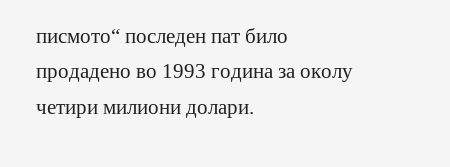писмото“ последен пат било продадено во 1993 година за околу четири милиони долари.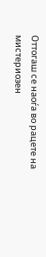Оттогаш се наоѓа во рацете на мистериозен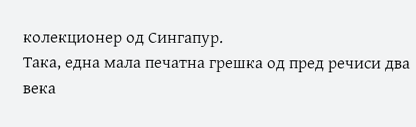колекционер од Сингапур.
Така, една мала печатна грешка од пред речиси два века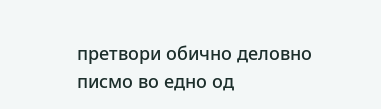претвори обично деловно писмо во едно од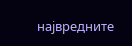највредните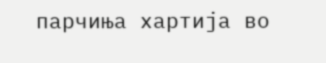парчиња хартија во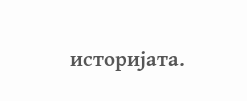историјата.